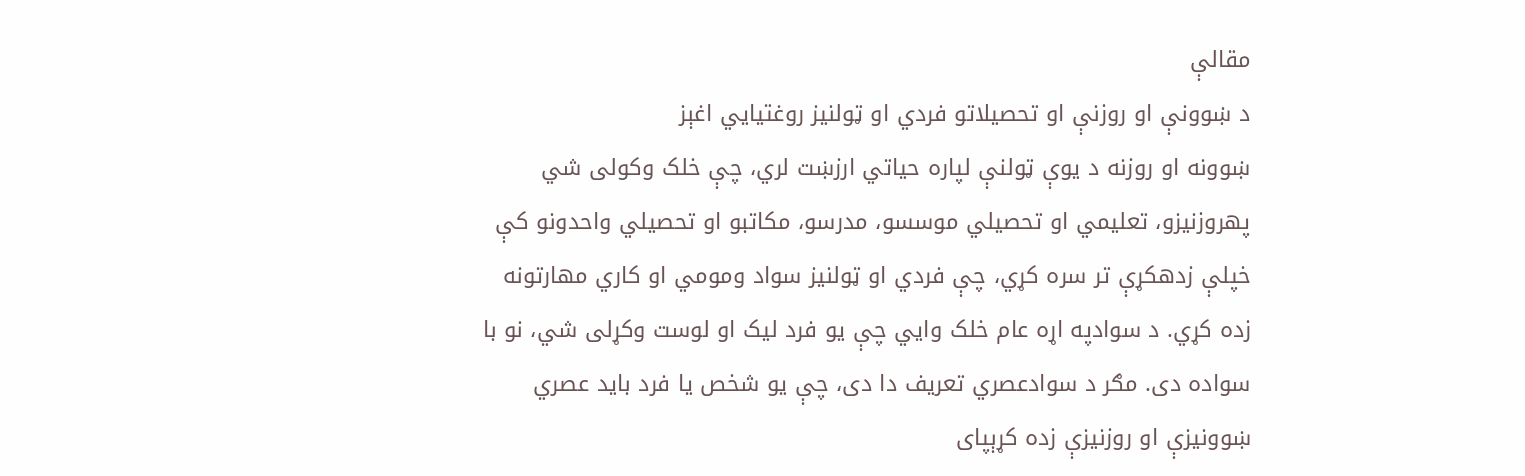مقالې
د ښوونې او روزنې او تحصيلاتو فردي او ټولنيز روغتيايي اغېز
ښوونه او روزنه د يوې ټولنې لپاره حیاتي ارزښت لري، چې خلک وکولی شي پهروزنيزو، تعليمي او تحصيلي موسسو، مدرسو، مکاتبو او تحصیلي واحدونو کې خپلې زدهکړې تر سره کړي، چې فردي او ټولنيز سواد ومومي او کاري مهارتونه زده کړي. د سوادپه اړه عام خلک وايي چې يو فرد ليک او لوست وکړلی شي، نو با سواده دی. مګر د سوادعصري تعريف دا دی، چې یو شخص یا فرد باید عصري ښوونيزې او روزنيزې زده کړېپای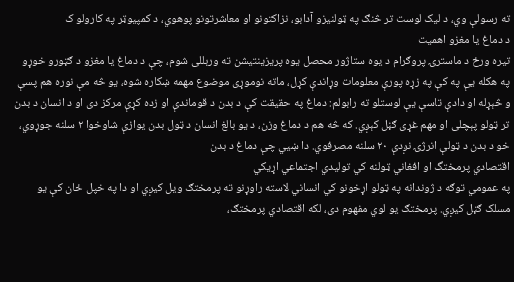ته رسولې وي، د ليک لوست تر څنګ په ټولنيزو آدابو، نزاکتونو او معاشرتونو پوهوي، د کمپيوټر په کارولو ک
د دماغ یا مغزو اهمیت
تیره ورځ د ماسترۍ پروګرام د یوه ستاژور محصل یوه پریزینتیشن ته وربللی شوم، چې د دماغ یا مغزو د ګټورو خوړو په هکله یې په کې په زړه پورې معلومات وړاندې کړل، ماته نوموړی موضوع مهمه ښکاره شوه، یو څه مې نوره هم پسې و څېړله او دادې تاسې یې لوستلو ته رابولم: دماغ په حقیقت کې د بدن د قوماندې او زده کړې مرکز دی او د انسان د بدن تر ټولو پېچلی او مهم غړی ګڼل کېږي. که څه هم د دماغ وزن، د یو بالغ انسان د ټول بدن یوازې شاوخوا ۲ سلنه جوړوي، خو د بدن د ټولې انرژۍ نږدې ۲۰ سلنه مصرفوي. دا ښيي چې دماغ د بدن
اقتصادي پرمختگ او افغاني ټولنه کي تولیدي اجتماعي اړیکي
په عمومي توګه د ژوندانه په ټولو اړخونو کي انساني لاسته راوړنو ته پرمختګ ویل کیږي او دا په خپل ځان کې یو مسلک ګڼل کیږي. پرمختګ یو لوي مفهوم دی، لکه اقتصادي پرمختګ،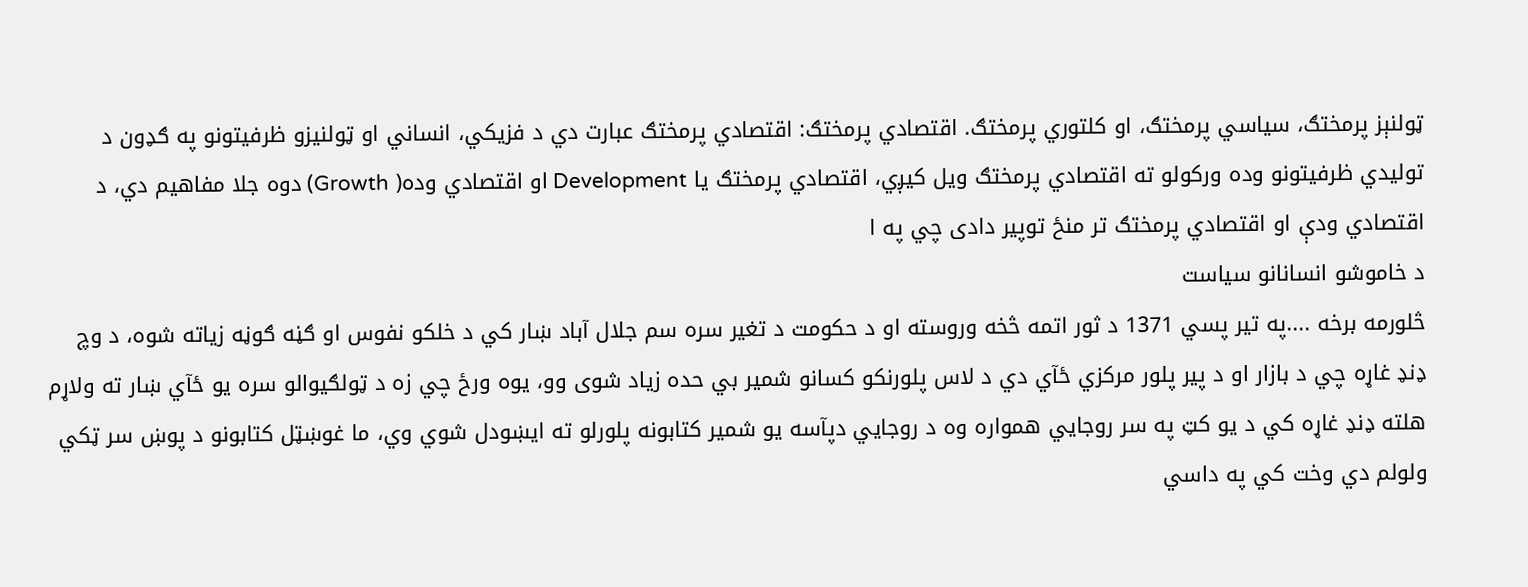ټولنېز پرمختګ، سیاسي پرمختګ، او کلتوري پرمختګ. اقتصادي پرمختګ: اقتصادي پرمختګ عبارت دي د فزیکي، انساني او ټولنیزو ظرفیتونو په ګډون د تولیدي ظرفیتونو وده ورکولو ته اقتصادي پرمختګ ویل کیږي، اقتصادي پرمختګ یا Development او اقتصادي وده( Growth) دوه جلا مفاهیم دي، د اقتصادي ودې او اقتصادي پرمختګ تر منځ توپير دادی چي په ا
د خاموشو انسانانو سیاست
څلورمه برخه ....په تیر پسي 1371 د ثور اتمه څخه وروسته او د حکومت د تغیر سره سم جلال آباد ښار کي د خلکو نفوس او ګڼه ګوڼه زیاته شوه، د وچ ډنډ غاړه چي د بازار او د پیر پلور مرکزي ځآي دي د لاس پلورنکو کسانو شمیر بي حده زیاد شوی وو، یوه ورځ چي زه د ټولګیوالو سره یو ځآي ښار ته ولاړم هلته ډنډ غاړه کي د یو کټ په سر روجايي همواره وه د روجايي دپآسه یو شمیر کتابونه پلورلو ته ایښودل شوي وي، ما غوښټل کتابونو د پوښ سر ټکي ولولم دي وخت کي په داسي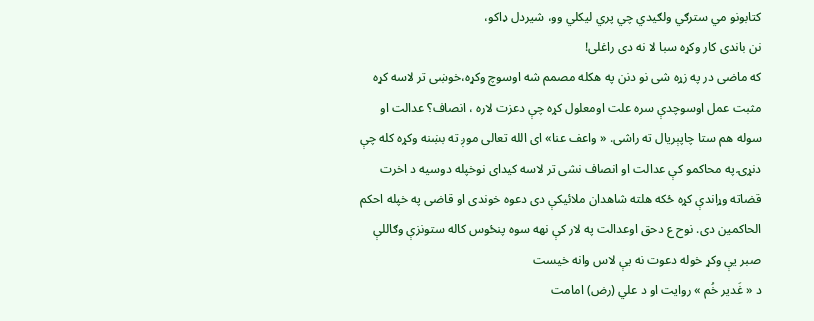کتابونو مي سترګي ولګیدي چي پري لیکلي وو، شیردل ډاکو،
نن باندی کار وکړه سبا لا نه دی راغلی!
که ماضی در په زړه شی نو دنن په هکله مصمم شه اوسوچ وکړه،خوښی تر لاسه کړه مثبت عمل اوسوچدې سره علت اومعلول کړه چې دعزت لاره ، انصاف؟ عدالت او سوله هم ستا چاپېریال ته راشی. « واعف عنا» ای الله تعالی موږ ته بښنه وکړه کله چې دنړۍ په محاکمو کې عدالت او انصاف نشی تر لاسه کیدای نوخپله دوسیه د اخرت قضاته وړاندې کړه ځکه هلته شاهدان ملائیکې دی دعوه خوندی او قاضی په خپله احکم الحاکمین دی. نوح ع دحق اوعدالت په لار کې نهه سوه پنځوس کاله ستونزې وګاللې صبر یې وکړ خوله دعوت نه یې لاس وانه خیست
د « غَدیر خُم » روایت او د علي (رض) امامت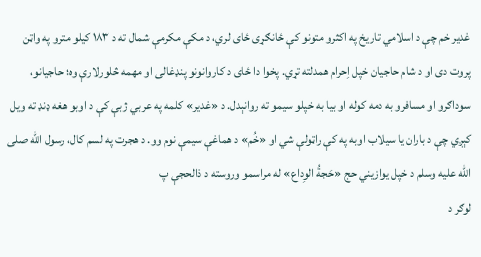غدیر خم چې د اسلامي تاریخ په اکثرو متونو کې ځانګړی ځای لري، د مکې مکرمې شمال ته د ۱۸۳ کیلو مترو په واټن پروت دی او د شام حاجیان خپل اِحرام همدلته تړي. پخوا دا ځای د کاروانونو پنډغالی او مهمه څلورلارې وه؛ حاجیانو، سوداګرو او مسافرو به دمه کوله او بیا به خپلو سیمو ته روانېدل. د «غدیر» کلمه په عربي ژبې کې د اوبو هغه ډنډ ته ویل کېږي چې د باران یا سیلاب اوبه په کې راټولې شي او «خُم» د هماغې سیمې نوم وو. د هجرت په لسم کال، رسول الله صلى الله عليه وسلم د خپل یوازیني حج «حَجةُ الوِداع» له مراسمو وروسته د ذالحجې پ
لوګر د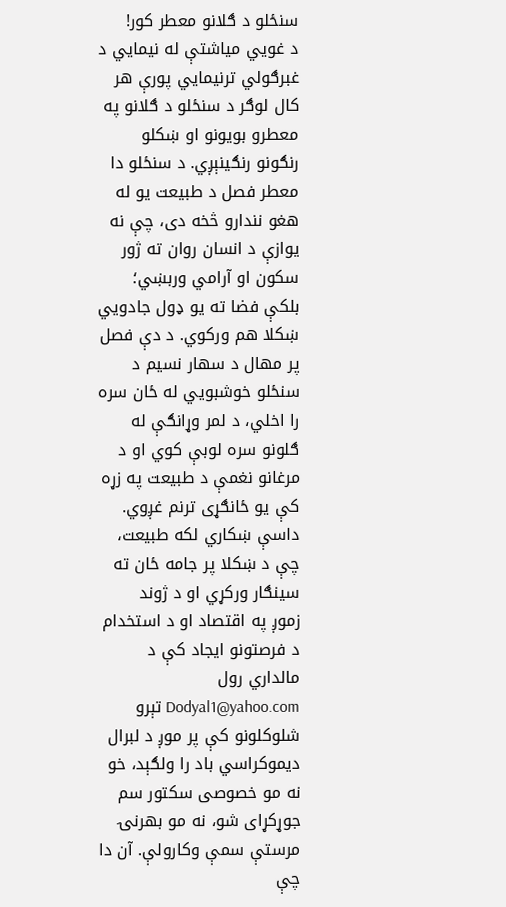سنځلو د ګلانو معطر کور!
د غويي میاشتې له نیمایي د غبرګولي ترنیمايي پورې هر کال لوګر د سنځلو د ګلانو په معطرو بویونو او ښکلو رنګونو رنګینېږي. د سنځلو دا معطر فصل د طبیعت یو له هغو نندارو څخه دی، چې نه یوازې د انسان روان ته ژور سکون او آرامي وربښي؛ بلکې فضا ته یو ډول جادويي ښکلا هم ورکوي. د دې فصل پر مهال د سهار نسیم د سنځلو خوشبويي له ځان سره را اخلي، د لمر وړانګې له ګلونو سره لوبې کوي او د مرغانو نغمې د طبیعت په زړه کې یو ځانګړی ترنم غږوي. داسې ښکاري لکه طبیعت، چې د ښکلا پر جامه ځان ته سينګار ورکړي او د ژوند
زموږ په اقتصاد او د استخدام د فرصتونو ایجاد کې د مالداري رول
Dodyal1@yahoo.com تېرو شلوکلونو کې پر موږ د لبرال دیموکراسي باد را ولګېد، خو نه مو خصوصی سکتور سم جوړکړای شو، نه مو بهرنۍ مرستې سمې وکارولې. آن دا چې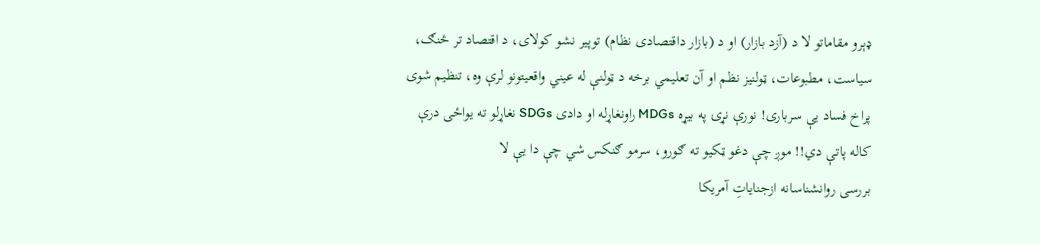ډېرو مقاماتو لا د (آزد بازار) او د (بازار داقتصادی نظام) توپیر نشو کولای، د اقتصاد تر څنګ، سیاست، مطبوعات، ټولنیز نظم او آن تعلیمي برخه د ټولنې له عیني واقعیتونو لرې وه، تنظیم شوی پراخ فساد یې سرباری! نورې نړۍ په بیړه MDGs راونغاړله او دادی SDGs نغاړلو ته یواځی درې کاله پاتې دي!! موږ چې دغو ټکیو ته ګورو، سرمو ګنکس شي چې دا یې لا
بررسی روانشناسانه ازجنایاتِ آمریکا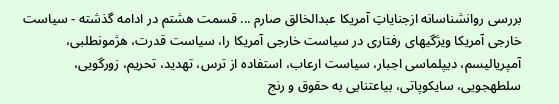بررسی روانشناسانه ازجنایاتِ آمریکا عبدالخالق صارم ... قسمت هشتم در ادامه گذشته - سیاست خارجی آمریکا ویژگیهای رفتاری در سیاست خارجی آمریکا را، سیاست قدرت، هژمونطلبی، آمپریالیسم، دیپلماسی اجبار، سیاست ارعاب، استفاده از ترس، تهدید، تحریم، زورگویی، سلطهجویی، سایکوپاتی، بیاعتنایی به حقوق و رنج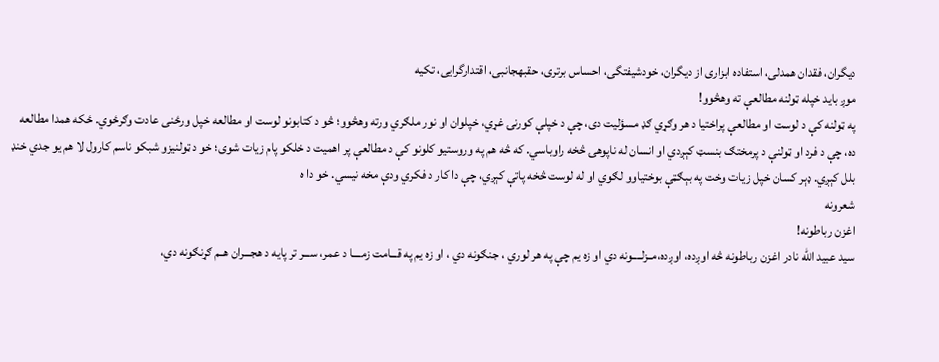دیگران، فقدان همدلی، استفاده ابزاری از دیگران، خودشیفتگی، احساس برتری، حقبهجانبی، اقتدارگرایی، تکیه
موږ باید خپله ټولنه مطالعې ته وهڅوو!
په ټولنه کې د لوست او مطالعې پراختیا د هر وګړي ګډ مسؤلیت دی، چې د خپلې کورنۍ غړي، خپلوان او نور ملګري ورته وهڅوو؛ څو د کتابونو لوست او مطالعه خپل ورځنی عادت وګرځوي. ځکه همدا مطالعه ده، چې د فرد او ټولنې د پرمختګ بنسټ کېږدي او انسان له ناپوهۍ څخه راوباسي. که څه هم په وروستیو کلونو کې د مطالعې پر اهمیت د خلکو پام زیات شوی؛ خو د ټولنیزو شبکو ناسم کارول لا هم یو جدي خنډ بلل کېږي. ډېر کسان خپل زیات وخت په بېګټې بوختیاوو لګوي او له لوست څخه پاتې کېږي، چې دا کار د فکري ودې مخه نیسي. خو دا ه
شعرونه
اغزن رباطونه!
سید عبید الله نادر اغزن رباطونه څه اوږده، اوږده،مــزلــــونه دي او زه یم چې په هر لوري ، جنګونه دي ، او زه یم په قـــامت زمــــا د عمر، ســـر تر پایه د هجـــران هــم ګړنګونه دي،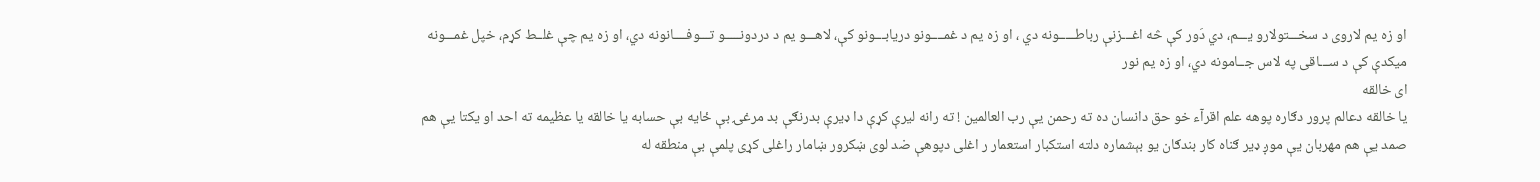او زه یم لاروی د سخـــتولارو یـــم، دي دَور کې څه اغـــزنې رباطـــــونه دي ، او زه یم د غمــــونو دریابـــونو کې، لاهـــو یم د دردونـــــو تـــوفــــانونه دي، او زه یم چې غلــط کړم، خپل غمـــونه میکدې کې د ســـاقی په لاس جــامونه دي، او زه یم نور
ای خالقه
یا خالقه دعالم پرور دګاره پوهه علم اقرآء خو حق دانسان ده ته رحمن یې رب العالمین ! ته رانه لیرې کړې دا ډیرې بدرنګې بد مرغۍ بې ځایه بې حسابه یا خالقه یا عظیمه ته احد او یکتا یې هم صمد یې هم مهربان یې موږ ډیر ګناه کار بندګان یو بېشماره دلته استکبار استعمار ر اغلی دپوهې ضد لوی ښکرور ښامار راغلی کړی پلمې بې منطقه له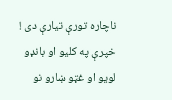ناچاره تورې تیارې دی ! خپرې په کلیو او بانډو لویو او غټو ښارو نو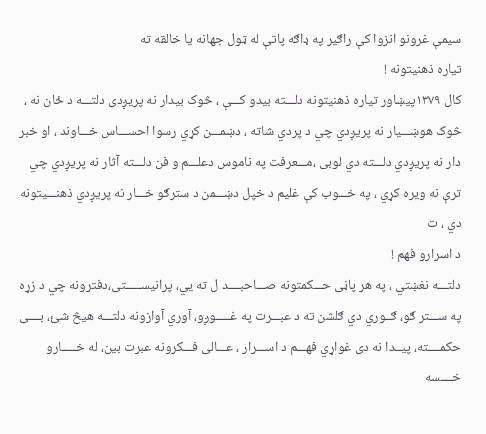سیمې غرونو انزوا کې راګیر په ډاګه پاتې له ټول جهانه یا خالقه ته
تياره ذهنيتونه !
کال ۱۳۷۹پیښاور تیاره ذهنیتونه دلـــته بیدو کـــې ، څوک بیدار نه پریږدی دلتـــه د ځان نه ، څوک هوښـــیار نه پریږدي چي د پردي شاته ، دښمـــن کړي رسوا احســـاس خـــاوند ، او خبر دار نه پریږدي دلـــته دي لوبی ،مـــعرفت په ناموس دعلـــم و فن دلـــته آثار نه پریږدي چي ترې نه ویره کړي ، په خـــوب کې غلیم د خپل دښـــمن د سترګو خـــار نه پریږدي ذهنـــیتونه دي ، ت
د اسرارو فهم !
دلتـــه نغښتي ، په هر پاڼی حـــکمتونه صـــاحبــــد ل ته یي، پرانیســـــتی،دفترونه چي د زړه په ســـتر ګو، ګــوري دي ګلشن ته د عبـــرت په غـــــوږو، آوري آوازونه دلتـــه هیڅ شئ، بــــی حکمــــته، پیــدا نه دی غواړي فهـــم د اســـرار ، عـــالی فـــکرونه عبرت بین، له خـــــارو خــــسه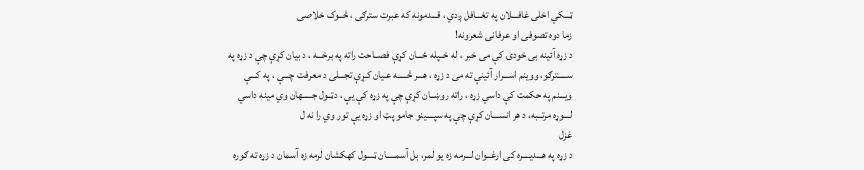ټـــکي اخلی غافـــلان په تغـــافل ږدي ، قـــدمونه که عبرت سترګی ، څــوک خلاصی
زما دوه تصوفى او عرفانى شعرونه!
د زړه آئینه بی خودۍ کې می خبر ، له خــپله ځـــان کړې فصــاحت راته په برخـــه ، د بیان کړې چې د زړه په ســـــترګو، ووینم اســـرار آئینې ته می د زړه ، هـــر څـــــه عـیان کـړې تجـــلی د معرفت چـــې ، په کـــې ویـــنم په حکمت کې داسي زړه ، راته روښــان کړې چې په زړه کې یې ، دټــول جـــــهان وي مینه داسي لـــوړه مرتــبه، د هر انســـان کړې چې په سپــــینو جامو پټ او زړه یې تور وي را نه ل
غزل
د زړه په هـــدیــــره کی ارغــوان لـــرمه زه یو لمر، بل آسمـــــان ټــــول کهکشان لرمه زه آسمان د زړه ته ګوره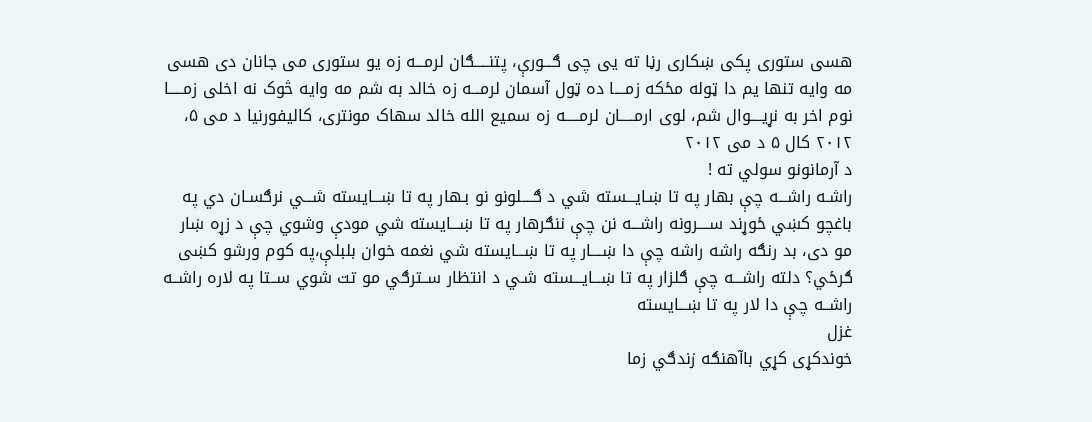هسی ستوری پکی ښکاری رڼا ته یی چی ګـــورې، پتنـــــګان لرمـــه زه یو ستوری می جانان دی هسی مه وایه تنها یم دا ټوله مځکه زمــــا ده ټول آسمان لرمـــه زه خالد به شم مه وایه څوک نه اخلی زمـــــا نوم اخر به نړیــــوال شم، لوی ارمـــــان لرمـــــه زه سمیع الله خالد سهاک مونتری، کالیفورنیا د می ۵، ۲۰۱۲ کال ۵ د می ۲۰۱۲
د آرمانونو سولي ته !
راشـه راشـــه چې بهار په تا ښـایـــسته شي د ګــــلونو نو بـهار په تا ښـــایسته شـــي نرګسـان دي په باغچو کښي ځوړند ســــرونه راشـــه نن چې ننګرهار په تا ښـــایسته شي مودې وشوي چې د زړه ښار مو دی، بد رنګه راشه راشه چې دا ښــــار په تا ښـــایسته شي نغمه خوان بلبلې،په کوم ورشو کښی ګرځي؟ دلته راشـــه چې ګلزار په تا ښـــایـــسته شـي د انتظار ســترګي مو تت شوي ســتا په لاره راشــه راشــه چې دا لار په تا ښـــایسته
غزل
خوندکړی کړي باآهنګه زندګي زما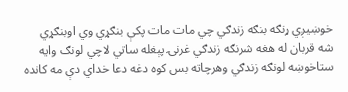خوښيږي ړنګه بنګه زندګي چي مات مات پکې بنګړي وي اوبنګړي شه قربان له هغه شرنګه زندګي غرنۍ پېغله ساتي لاچي لونګ وايه ستاخوښه لونګه زندګي وهرچاته بس کوه دغه دعا خداي دې مه کانده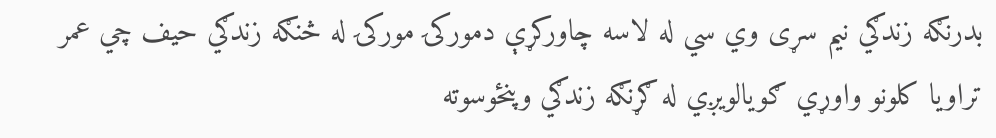بدرنګه زندګي نيم سړی وي سي له لاسه چاورکړې دمورکۍ مورکۍ له څنګه زندګي حيف چي عمر تراويا کلونو واوړي ګويالويږي له ګړنګه زندګي وپنځوسوته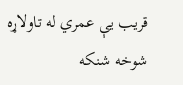قريب يې عمري له تاولاړه شوخه شنکه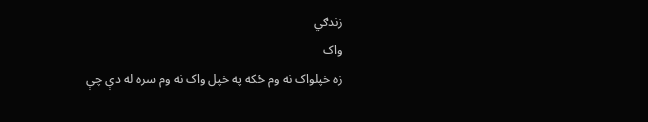زندګي
واک
زه خپلواک نه وم ځکه په خپل واک نه وم سره له دې چې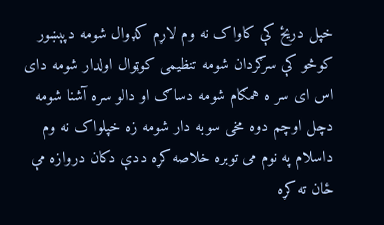خپل دریځ کې کاواک نه وم لاړم کډوال شومه دپېښور کوڅو کې سرګردان شومه تنظیمی کوټوال اولدار شومه دای اس ای سر ه همګام شومه دساګ او دالو سره آشنا شومه دچل اوچم دوه مخی سوبه دار شومه زه خپلواک نه وم داسلام په نوم می توبره خلاصه کړه ددې دکان دروازه مې ځان ته کړه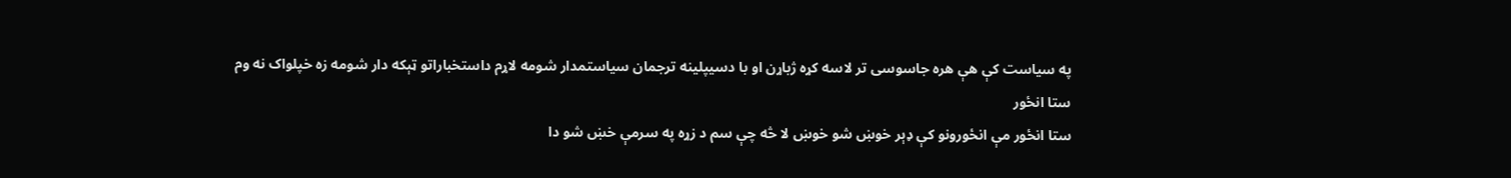په سیاست کې هې هره جاسوسی تر لاسه کړه ژباړن او با دسیپلینه ترجمان سیاستمدار شومه لاړم داستخباراتو ټېکه دار شومه زه خپلواک نه وم
ستا انځور
ستا انځور مې انځورونو کې ډېر خوښ شو خوښ لا څه چې سم د زړه په سرمې خښ شو دا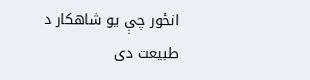انځور چې یو شاهکار د طبیعت دی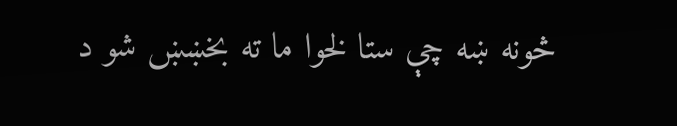څونه ښه چې ستا لخوا ما ته بخښښ شو د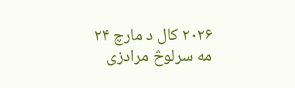۲۰۲۶ کال د مارچ ۲۴ مه سرلوڅ مرادزی